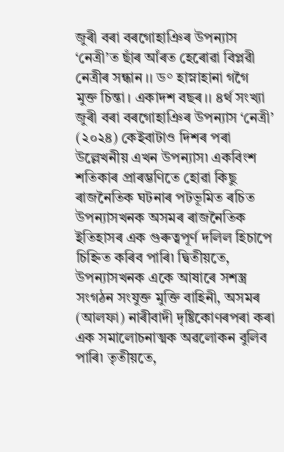জুৰী বৰা বৰগোহাঞিৰ উপন্যাস ‘নেত্ৰী’ত ছাঁৰ আঁৰত হেৰোৱা বিপ্লৱী নেত্ৰীৰ সন্ধান ।। ড° হাস্নাহানা গগৈ
মুক্ত চিন্তা। একাদশ বছৰ।। ৪ৰ্থ সংখ্যা
জুৰী বৰা বৰগোহাঞিৰ উপন্যাস ‘নেত্ৰী’ (২০২৪) কেইবাটাও দিশৰ পৰা উল্লেখনীয় এখন উপন্যাস৷ একবিংশ শতিকাৰ প্ৰাৰম্ভণিতে হোৱা কিছু ৰাজনৈতিক ঘটনাৰ পটভূমিত ৰচিত উপন্যাসখনক অসমৰ ৰাজনৈতিক ইতিহাসৰ এক গুৰুত্বপূৰ্ণ দলিল হিচাপে চিহ্নিত কৰিব পাৰি৷ দ্বিতীয়তে, উপন্যাসখনক একে আষাৰে সশস্ত্ৰ সংগঠন সংযুক্ত মুক্তি বাহিনী, অসমৰ (আলফা) নাৰীবাদী দৃষ্টিকোণৰপৰা কৰা এক সমালোচনাত্মক অৱলোকন বুলিব পাৰি৷ তৃতীয়তে,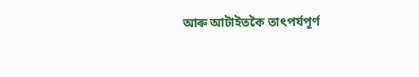আৰু আটাইতকৈ তাৎপৰ্যপূৰ্ণ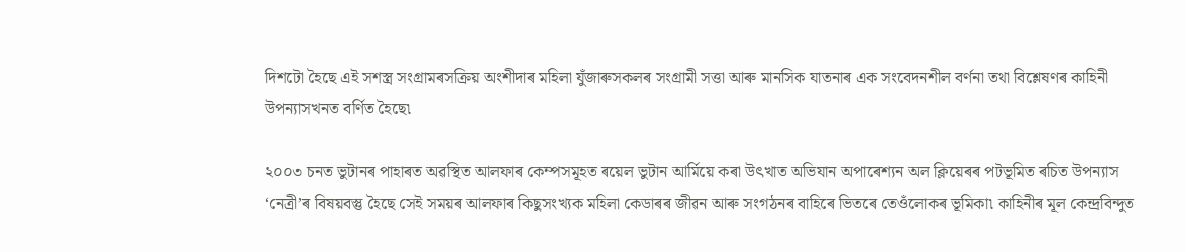দিশটো হৈছে এই সশস্ত্ৰ সংগ্ৰামৰসক্ৰিয় অংশীদাৰ মহিলা যুঁজাৰুসকলৰ সংগ্ৰামী সত্তা আৰু মানসিক যাতনাৰ এক সংবেদনশীল বৰ্ণনা তথা বিশ্লেষণৰ কাহিনী উপন্যাসখনত বৰ্ণিত হৈছে৷

২০০৩ চনত ভুটানৰ পাহাৰত অৱস্থিত আলফাৰ কেম্পসমূহত ৰয়েল ভুটান আৰ্মিয়ে কৰা উৎখাত অভিযান অপাৰেশ্যন অল ক্লিয়েৰৰ পটভূমিত ৰচিত উপন্যাস ‘নেত্ৰী’ৰ বিষয়বস্তু হৈছে সেই সময়ৰ আলফাৰ কিছুসংখ্যক মহিলা কেডাৰৰ জীৱন আৰু সংগঠনৰ বাহিৰে ভিতৰে তেওঁলোকৰ ভূমিকা৷ কাহিনীৰ মূল কেন্দ্ৰবিন্দুত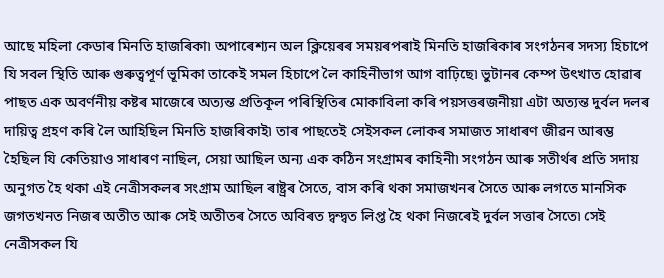আছে মহিলা কেডাৰ মিনতি হাজৰিকা৷ অপাৰেশ্যন অল ক্লিয়েৰৰ সময়ৰপৰাই মিনতি হাজৰিকাৰ সংগঠনৰ সদস্য হিচাপে যি সবল স্থিতি আৰু গুৰুত্বপূৰ্ণ ভূমিকা তাকেই সমল হিচাপে লৈ কাহিনীভাগ আগ বাঢ়িছে৷ ভুটানৰ কেম্প উৎখাত হোৱাৰ পাছত এক অবৰ্ণনীয় কষ্টৰ মাজেৰে অত্যন্ত প্ৰতিকূল পৰিস্থিতিৰ মোকাবিলা কৰি পয়সত্তৰজনীয়া এটা অত্যন্ত দুৰ্বল দলৰ দায়িত্ব গ্ৰহণ কৰি লৈ আহিছিল মিনতি হাজৰিকাই৷ তাৰ পাছতেই সেইসকল লোকৰ সমাজত সাধাৰণ জীৱন আৰম্ভ হৈছিল যি কেতিয়াও সাধাৰণ নাছিল, সেয়া আছিল অন্য এক কঠিন সংগ্ৰামৰ কাহিনী৷ সংগঠন আৰু সতীৰ্থৰ প্ৰতি সদায় অনুগত হৈ থকা এই নেত্ৰীসকলৰ সংগ্ৰাম আছিল ৰাষ্ট্ৰৰ সৈতে, বাস কৰি থকা সমাজখনৰ সৈতে আৰু লগতে মানসিক জগতখনত নিজৰ অতীত আৰু সেই অতীতৰ সৈতে অবিৰত দ্বন্দ্বত লিপ্ত হৈ থকা নিজৰেই দুৰ্বল সত্তাৰ সৈতে৷ সেই নেত্ৰীসকল যি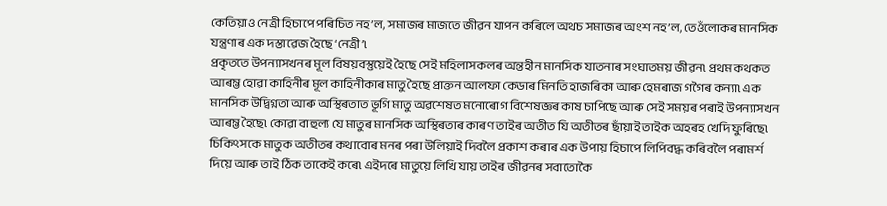কেতিয়াও নেত্ৰী হিচাপে পৰিচিত নহ’ল, সমাজৰ মাজতে জীৱন যাপন কৰিলে অথচ সমাজৰ অংশ নহ’ল, তেওঁলোকৰ মানসিক যন্ত্ৰণাৰ এক দস্তাৱেজ হৈছে ‘নেত্ৰী’৷
প্ৰকৃততে উপন্যাসখনৰ মূল বিষয়বস্তুয়েই হৈছে সেই মহিলাসকলৰ অন্তহীন মানসিক যাতনাৰ সংঘাতময় জীৱন৷ প্ৰথম কথকত আৰম্ভ হোৱা কাহিনীৰ মূল কাহিনীকাৰ মাতু হৈছে প্ৰাক্তন আলফা কেডাৰ মিনতি হাজৰিকা আৰু হেমৰাজ গগৈৰ কন্যা৷ এক মানসিক উদ্বিগ্নতা আৰু অস্থিৰতাত ভূগি মাতু অৱশেষত মনোৰোগ বিশেষজ্ঞৰ কাষ চাপিছে আৰু সেই সময়ৰ পৰাই উপন্যাসখন আৰম্ভ হৈছে৷ কোৱা বাহুল্য যে মাতুৰ মানসিক অস্থিৰতাৰ কাৰণ তাইৰ অতীত যি অতীতৰ ছাঁয়াই তাইক অহৰহ খেদি ফুৰিছে৷ চিকিৎসকে মাতুক অতীতৰ কথাবোৰ মনৰ পৰা উলিয়াই দিবলৈ প্ৰকাশ কৰাৰ এক উপায় হিচাপে লিপিবদ্ধ কৰিবলৈ পৰামৰ্শ দিয়ে আৰু তাই ঠিক তাকেই কৰে৷ এইদৰে মাতুয়ে লিখি যায় তাইৰ জীৱনৰ সবাতোকৈ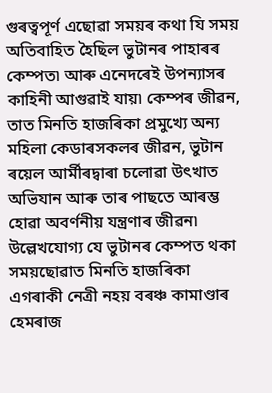গুৰত্বপূৰ্ণ এছোৱা সময়ৰ কথা যি সময় অতিবাহিত হৈছিল ভুটানৰ পাহাৰৰ কেম্পত৷ আৰু এনেদৰেই উপন্যাসৰ কাহিনী আগুৱাই যায়৷ কেম্পৰ জীৱন, তাত মিনতি হাজৰিকা প্ৰমুখ্যে অন্য মহিলা কেডাৰসকলৰ জীৱন, ভুটান ৰয়েল আৰ্মীৰদ্বাৰা চলোৱা উৎখাত অভিযান আৰু তাৰ পাছতে আৰম্ভ হোৱা অবৰ্ণনীয় যন্ত্ৰণাৰ জীৱন৷
উল্লেখযোগ্য যে ভুটানৰ কেম্পত থকা সময়ছোৱাত মিনতি হাজৰিকা এগৰাকী নেত্ৰী নহয় বৰঞ্চ কামাণ্ডাৰ হেমৰাজ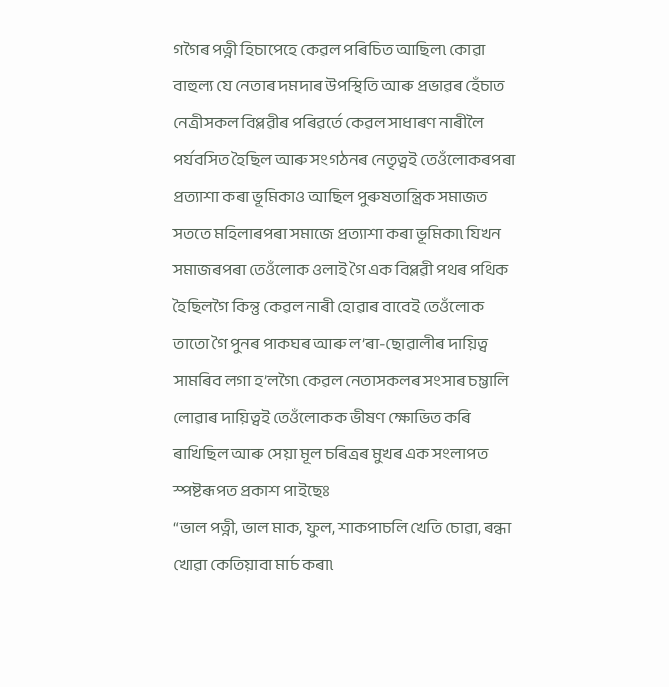গগৈৰ পত্নী হিচাপেহে কেৱল পৰিচিত আছিল৷ কোৱা বাহুল্য যে নেতাৰ দমদাৰ উপস্থিতি আৰু প্ৰভাৱৰ হেঁচাত নেত্ৰীসকল বিপ্লৱীৰ পৰিৱৰ্তে কেৱল সাধাৰণ নাৰীলৈ পৰ্যবসিত হৈছিল আৰু সংগঠনৰ নেতৃত্বই তেওঁলোকৰপৰা প্ৰত্যাশা কৰা ভূমিকাও আছিল পুৰুষতান্ত্ৰিক সমাজত সততে মহিলাৰপৰা সমাজে প্ৰত্যাশা কৰা ভূমিকা৷ যিখন সমাজৰপৰা তেওঁলোক ওলাই গৈ এক বিপ্লৱী পথৰ পথিক হৈছিলগৈ কিন্তু কেৱল নাৰী হোৱাৰ বাবেই তেওঁলোক তাতো গৈ পুনৰ পাকঘৰ আৰু ল’ৰা-ছোৱালীৰ দায়িত্ব সামৰিব লগা হ’লগৈ৷ কেৱল নেতাসকলৰ সংসাৰ চম্ভালি লোৱাৰ দায়িত্বই তেওঁলোকক ভীষণ ক্ষোভিত কৰি ৰাখিছিল আৰু সেয়া মূল চৰিত্ৰৰ মুখৰ এক সংলাপত স্পষ্টৰূপত প্ৰকাশ পাইছেঃ
“ভাল পত্নী, ভাল মাক, ফুল, শাকপাচলি খেতি চোৱা, ৰন্ধা খোৱা কেতিয়াবা মাৰ্চ কৰা৷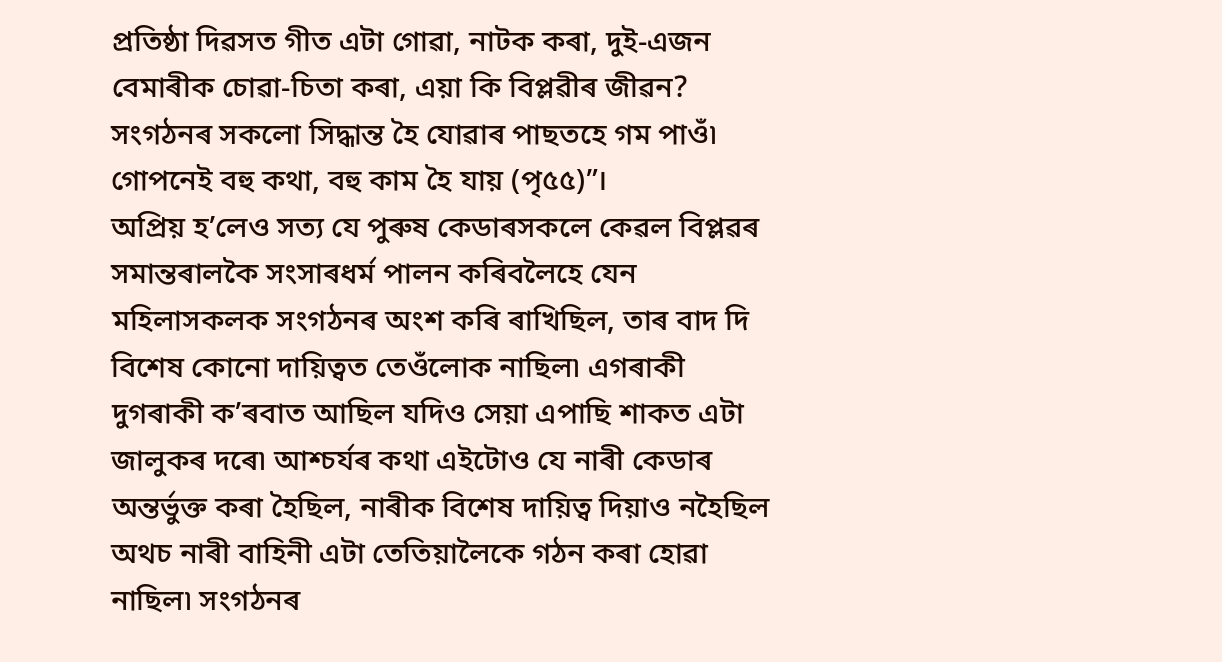প্ৰতিষ্ঠা দিৱসত গীত এটা গোৱা, নাটক কৰা, দুই-এজন বেমাৰীক চোৱা-চিতা কৰা, এয়া কি বিপ্লৱীৰ জীৱন? সংগঠনৰ সকলো সিদ্ধান্ত হৈ যোৱাৰ পাছতহে গম পাওঁ৷ গোপনেই বহু কথা, বহু কাম হৈ যায় (পৃ৫৫)”।
অপ্ৰিয় হ’লেও সত্য যে পুৰুষ কেডাৰসকলে কেৱল বিপ্লৱৰ সমান্তৰালকৈ সংসাৰধৰ্ম পালন কৰিবলৈহে যেন মহিলাসকলক সংগঠনৰ অংশ কৰি ৰাখিছিল, তাৰ বাদ দি বিশেষ কোনো দায়িত্বত তেওঁলোক নাছিল৷ এগৰাকী দুগৰাকী ক’ৰবাত আছিল যদিও সেয়া এপাছি শাকত এটা জালুকৰ দৰে৷ আশ্চৰ্যৰ কথা এইটোও যে নাৰী কেডাৰ অন্তৰ্ভুক্ত কৰা হৈছিল, নাৰীক বিশেষ দায়িত্ব দিয়াও নহৈছিল অথচ নাৰী বাহিনী এটা তেতিয়ালৈকে গঠন কৰা হোৱা নাছিল৷ সংগঠনৰ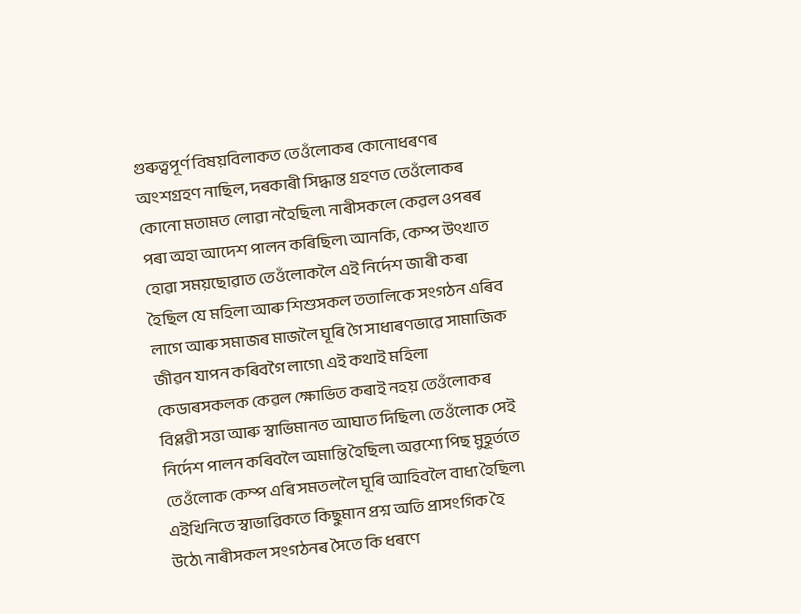গুৰুত্বপূৰ্ণ বিষয়বিলাকত তেওঁলোকৰ কোনোধৰণৰ অংশগ্ৰহণ নাছিল, দৰকাৰী সিদ্ধান্ত গ্ৰহণত তেওঁলোকৰ কোনো মতামত লোৱা নহৈছিল৷ নাৰীসকলে কেৱল ওপৰৰ পৰা অহা আদেশ পালন কৰিছিল৷ আনকি, কেম্প উৎখাত হোৱা সময়ছোৱাত তেওঁলোকলৈ এই নিৰ্দেশ জাৰী কৰা হৈছিল যে মহিলা আৰু শিশুসকল ততালিকে সংগঠন এৰিব লাগে আৰু সমাজৰ মাজলৈ ঘূৰি গৈ সাধাৰণভাৱে সামাজিক জীৱন যাপন কৰিবগৈ লাগে৷ এই কথাই মহিলা কেডাৰসকলক কেৱল ক্ষোভিত কৰাই নহয় তেওঁলোকৰ বিপ্লৱী সত্তা আৰু স্বাভিমানত আঘাত দিছিল৷ তেওঁলোক সেই নিৰ্দেশ পালন কৰিবলৈ অমান্তি হৈছিল৷ অৱশ্যে পিছ মুহূৰ্ততে তেওঁলোক কেম্প এৰি সমতললৈ ঘূৰি আহিবলৈ বাধ্য হৈছিল৷ এইখিনিতে স্বাভাৱিকতে কিছুমান প্ৰশ্ন অতি প্ৰাসংগিক হৈ উঠে৷ নাৰীসকল সংগঠনৰ সৈতে কি ধৰণে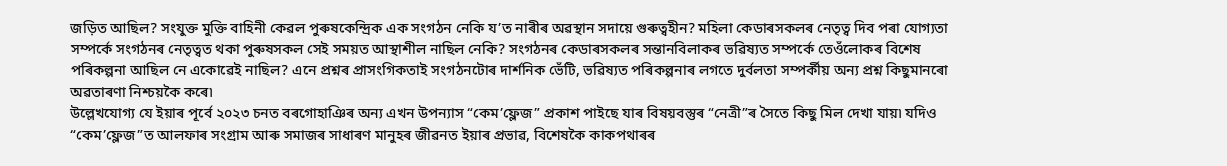জড়িত আছিল? সংযুক্ত মুক্তি বাহিনী কেৱল পুৰুষকেন্দ্ৰিক এক সংগঠন নেকি য’ত নাৰীৰ অৱস্থান সদায়ে গুৰুত্বহীন? মহিলা কেডাৰসকলৰ নেতৃত্ব দিব পৰা যোগ্যতা সম্পৰ্কে সংগঠনৰ নেতৃত্বত থকা পুৰুষসকল সেই সময়ত আস্থাশীল নাছিল নেকি? সংগঠনৰ কেডাৰসকলৰ সন্তানবিলাকৰ ভৱিষ্যত সম্পৰ্কে তেওঁলোকৰ বিশেষ পৰিকল্পনা আছিল নে একোৱেই নাছিল? এনে প্ৰশ্নৰ প্ৰাসংগিকতাই সংগঠনটোৰ দাৰ্শনিক ভেঁটি, ভৱিষ্যত পৰিকল্পনাৰ লগতে দুৰ্বলতা সম্পৰ্কীয় অন্য প্ৰশ্ন কিছুমানৰো অৱতাৰণা নিশ্চয়কৈ কৰে৷
উল্লেখযোগ্য যে ইয়াৰ পূৰ্বে ২০২৩ চনত বৰগোহাঞিৰ অন্য এখন উপন্যাস “কেম’ফ্লেজ” প্ৰকাশ পাইছে যাৰ বিষয়বস্তুৰ “নেত্ৰী”ৰ সৈতে কিছু মিল দেখা যায়৷ যদিও “কেম’ফ্লেজ”ত আলফাৰ সংগ্ৰাম আৰু সমাজৰ সাধাৰণ মানুহৰ জীৱনত ইয়াৰ প্ৰভাৱ, বিশেষকৈ কাকপথাৰৰ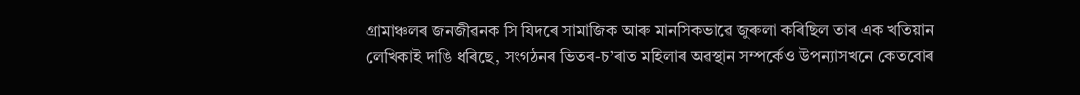গ্ৰামাঞ্চলৰ জনজীৱনক সি যিদৰে সামাজিক আৰু মানসিকভাৱে জুৰুলা কৰিছিল তাৰ এক খতিয়ান লেখিকাই দাঙি ধৰিছে, সংগঠনৰ ভিতৰ-চ’ৰাত মহিলাৰ অৱস্থান সম্পৰ্কেও উপন্যাসখনে কেতবোৰ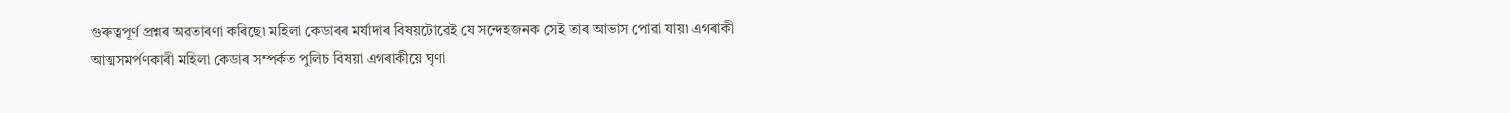গুৰুত্বপূৰ্ণ প্ৰশ্নৰ অৱতাৰণা কৰিছে৷ মহিলা কেডাৰৰ মৰ্যাদাৰ বিষয়টোৱেই যে সন্দেহজনক সেই তাৰ আভাস পোৱা যায়৷ এগৰাকী আত্মসমৰ্পণকাৰী মহিলা কেডাৰ সম্পৰ্কত পুলিচ বিষয়া এগৰাকীয়ে ঘৃণা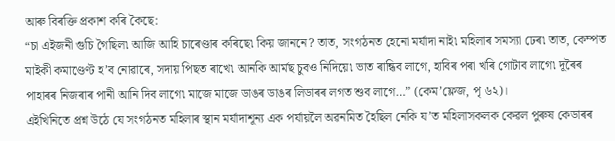আৰু বিৰক্তি প্ৰকাশ কৰি কৈছে:
“চা এইজনী গুচি গৈছিল৷ আজি আহি চাৰেণ্ডাৰ কৰিছে৷ কিয় জাননে? তাত, সংগঠনত হেনো মৰ্যাদা নাই৷ মহিলাৰ সমস্যা ঢেৰ৷ তাত, কেম্পত মাইকী কমাণ্ডেণ্ট হ’ব নোৱাৰে, সদায় পিছত ৰাখে৷ আনকি আৰ্মছ চুবও নিদিয়ে৷ ভাত ৰান্ধিব লাগে, হাবিৰ পৰা খৰি গোটাব লাগে৷ দূৰৈৰ পাহাৰৰ নিজৰাৰ পানী আনি দিব লাগে৷ মাজে মাজে ডাঙৰ ডাঙৰ লিডাৰৰ লগত শুব লাগে…” (কেম’ফ্লেজ, পৃ ৬২)।
এইখিনিতে প্ৰশ্ন উঠে যে সংগঠনত মহিলাৰ স্থান মৰ্যাদাশূন্য এক পৰ্যায়লৈ অৱনমিত হৈছিল নেকি য’ত মহিলাসকলক কেৱল পুৰুষ কেডাৰৰ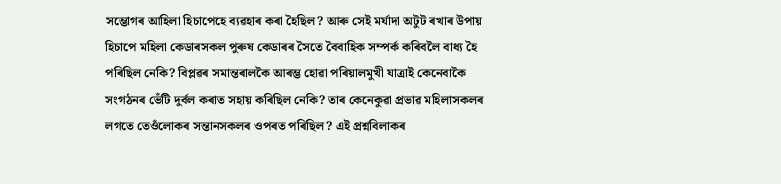সম্ভোগৰ আহিলা হিচাপেহে ব্যৱহাৰ কৰা হৈছিল? আৰু সেই মৰ্যাদা অটুট ৰখাৰ উপায় হিচাপে মহিলা কেডাৰসকল পুৰুষ কেডাৰৰ সৈতে বৈবাহিক সম্পৰ্ক কৰিবলৈ বাধ্য হৈ পৰিছিল নেকি? বিপ্লৱৰ সমান্তৰালকৈ আৰম্ভ হোৱা পৰিয়ালমুখী যাত্ৰাই কেনেবাকৈ সংগঠনৰ ভেঁটি দুৰ্বল কৰাত সহায় কৰিছিল নেকি? তাৰ কেনেকুৱা প্ৰভাৱ মহিলাসকলৰ লগতে তেওঁলোকৰ সন্তানসকলৰ ওপৰত পৰিছিল? এই প্ৰশ্নবিলাকৰ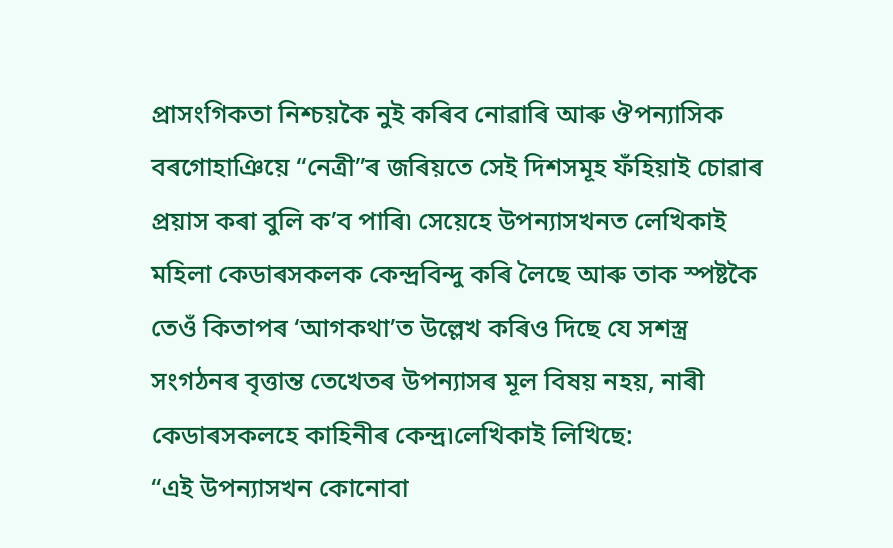প্ৰাসংগিকতা নিশ্চয়কৈ নুই কৰিব নোৱাৰি আৰু ঔপন্যাসিক বৰগোহাঞিয়ে “নেত্ৰী”ৰ জৰিয়তে সেই দিশসমূহ ফঁহিয়াই চোৱাৰ প্ৰয়াস কৰা বুলি ক’ব পাৰি৷ সেয়েহে উপন্যাসখনত লেখিকাই মহিলা কেডাৰসকলক কেন্দ্ৰবিন্দু কৰি লৈছে আৰু তাক স্পষ্টকৈ তেওঁ কিতাপৰ ‘আগকথা’ত উল্লেখ কৰিও দিছে যে সশস্ত্ৰ সংগঠনৰ বৃত্তান্ত তেখেতৰ উপন্যাসৰ মূল বিষয় নহয়, নাৰী কেডাৰসকলহে কাহিনীৰ কেন্দ্ৰ৷লেখিকাই লিখিছে:
“এই উপন্যাসখন কোনোবা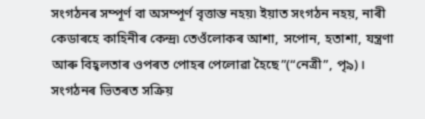সংগঠনৰ সম্পূৰ্ণ বা অসম্পূৰ্ণ বৃত্তান্ত নহয়৷ ইয়াত সংগঠন নহয়, নাৰী কেডাৰহে কাহিনীৰ কেন্দ্ৰ৷ তেওঁলোকৰ আশা, সপোন, হতাশা, যন্ত্ৰণা আৰু বিহ্বলতাৰ ওপৰত পোহৰ পেলোৱা হৈছে”(“নেত্ৰী”, পৃ৯)।
সংগঠনৰ ভিতৰত সক্ৰিয়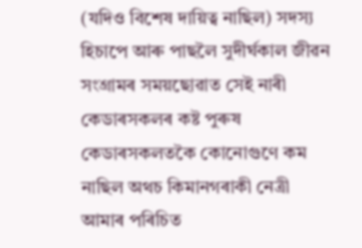(যদিও বিশেষ দায়িত্ব নাছিল) সদস্য হিচাপে আৰু পাছলৈ সুদীৰ্ঘকাল জীৱন সংগ্ৰামৰ সময়ছোৱাত সেই নাৰী কেডাৰসকলৰ কষ্ট পুৰুষ কেডাৰসকলতকৈ কোনোগুণে কম নাছিল অথচ কিমানগৰাকী নেত্ৰী আমাৰ পৰিচিত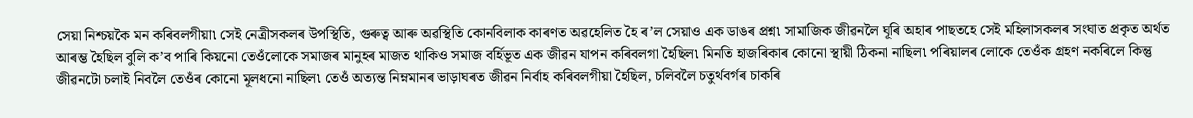সেয়া নিশ্চয়কৈ মন কৰিবলগীয়া৷ সেই নেত্ৰীসকলৰ উপস্থিতি, গুৰুত্ব আৰু অৱস্থিতি কোনবিলাক কাৰণত অৱহেলিত হৈ ৰ’ল সেয়াও এক ডাঙৰ প্ৰশ্ন৷ সামাজিক জীৱনলৈ ঘূৰি অহাৰ পাছতহে সেই মহিলাসকলৰ সংঘাত প্ৰকৃত অৰ্থত আৰম্ভ হৈছিল বুলি ক’ব পাৰি কিয়নো তেওঁলোকে সমাজৰ মানুহৰ মাজত থাকিও সমাজ বৰ্হিভূত এক জীৱন যাপন কৰিবলগা হৈছিল৷ মিনতি হাজৰিকাৰ কোনো স্থায়ী ঠিকনা নাছিল৷ পৰিয়ালৰ লোকে তেওঁক গ্ৰহণ নকৰিলে কিন্তু জীৱনটো চলাই নিবলৈ তেওঁৰ কোনো মূলধনো নাছিল৷ তেওঁ অত্যন্ত নিম্নমানৰ ভাড়াঘৰত জীৱন নিৰ্বাহ কৰিবলগীয়া হৈছিল, চলিবলৈ চতুৰ্থবৰ্গৰ চাকৰি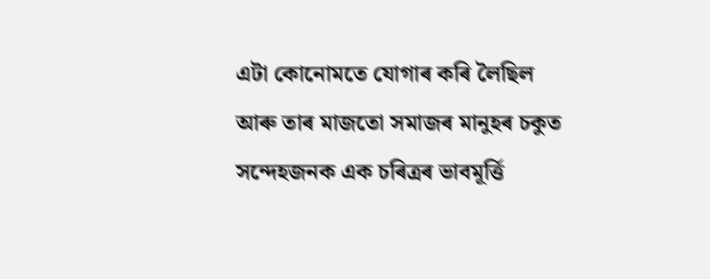এটা কোনোমতে যোগাৰ কৰি লৈছিল আৰু তাৰ মাজতো সমাজৰ মানুহৰ চকুত সন্দেহজনক এক চৰিত্ৰৰ ভাবমূৰ্ত্তি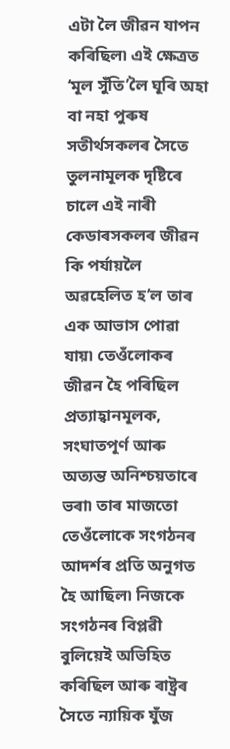এটা লৈ জীৱন যাপন কৰিছিল৷ এই ক্ষেত্ৰত ‘মূল সুঁতি’লৈ ঘূৰি অহা বা নহা পুৰুষ সতীৰ্থসকলৰ সৈতে তুলনামূলক দৃষ্টিৰে চালে এই নাৰী কেডাৰসকলৰ জীৱন কি পৰ্যায়লৈ অৱহেলিত হ’ল তাৰ এক আভাস পোৱা যায়৷ তেওঁলোকৰ জীৱন হৈ পৰিছিল প্ৰত্যাহ্বানমূলক, সংঘাতপূৰ্ণ আৰু অত্যন্ত অনিশ্চয়তাৰে ভৰা৷ তাৰ মাজতো তেওঁলোকে সংগঠনৰ আদৰ্শৰ প্ৰতি অনুগত হৈ আছিল৷ নিজকে সংগঠনৰ বিপ্লৱী বুলিয়েই অভিহিত কৰিছিল আৰু ৰাষ্ট্ৰৰ সৈতে ন্যায়িক যুঁজ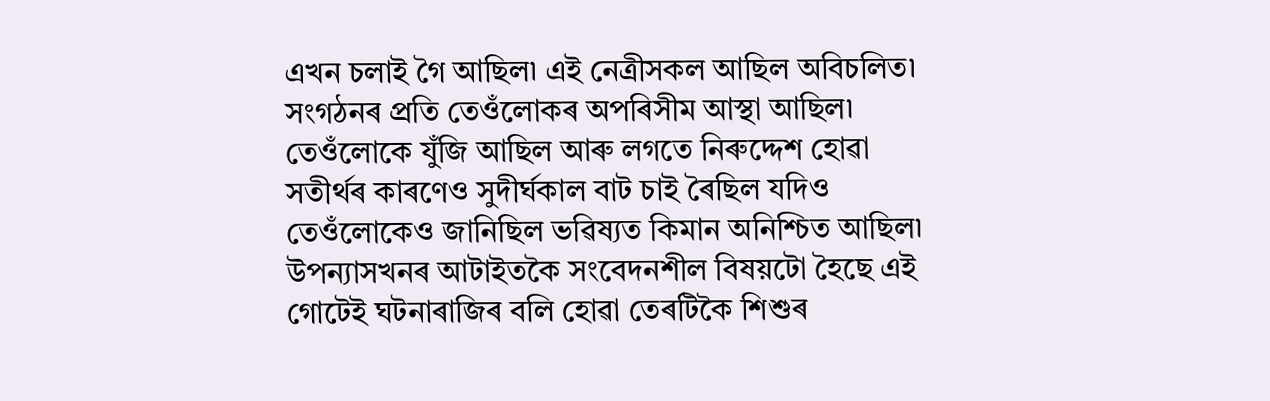এখন চলাই গৈ আছিল৷ এই নেত্ৰীসকল আছিল অবিচলিত৷ সংগঠনৰ প্ৰতি তেওঁলোকৰ অপৰিসীম আস্থা আছিল৷ তেওঁলোকে যুঁজি আছিল আৰু লগতে নিৰুদ্দেশ হোৱা সতীৰ্থৰ কাৰণেও সুদীৰ্ঘকাল বাট চাই ৰৈছিল যদিও তেওঁলোকেও জানিছিল ভৱিষ্যত কিমান অনিশ্চিত আছিল৷
উপন্যাসখনৰ আটাইতকৈ সংবেদনশীল বিষয়টো হৈছে এই গোটেই ঘটনাৰাজিৰ বলি হোৱা তেৰটিকৈ শিশুৰ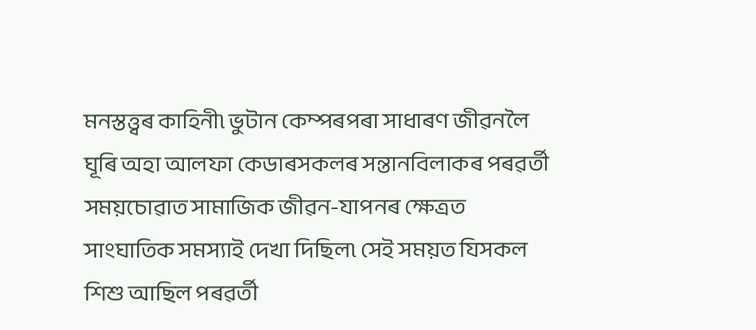মনস্তত্ত্বৰ কাহিনী৷ ভুটান কেম্পৰপৰা সাধাৰণ জীৱনলৈ ঘূৰি অহা আলফা কেডাৰসকলৰ সন্তানবিলাকৰ পৰৱৰ্তী সময়চোৱাত সামাজিক জীৱন-যাপনৰ ক্ষেত্ৰত সাংঘাতিক সমস্যাই দেখা দিছিল৷ সেই সময়ত যিসকল শিশু আছিল পৰৱৰ্তী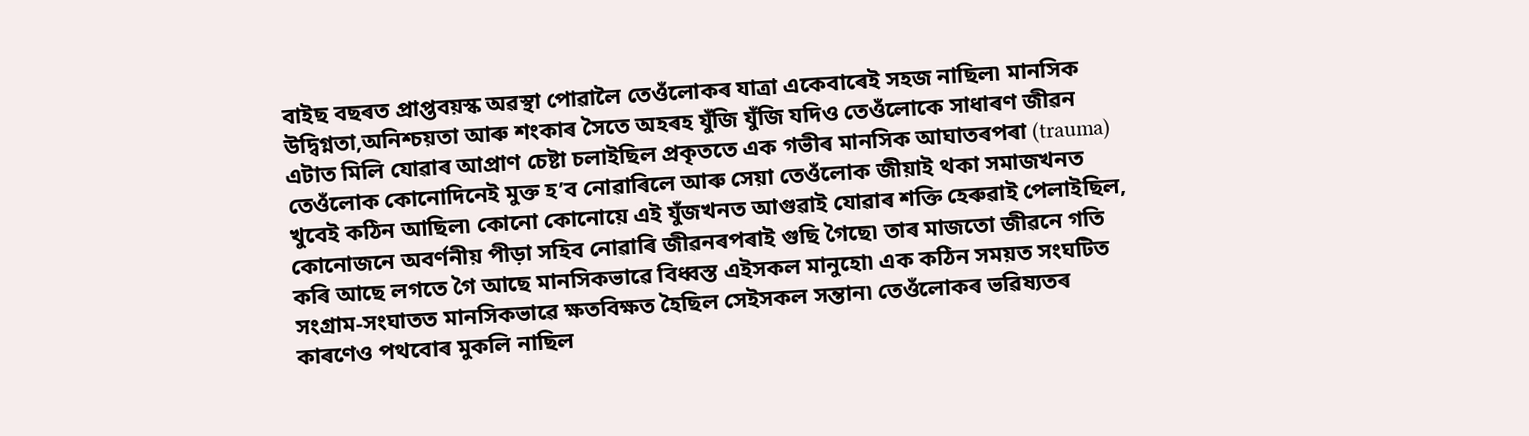বাইছ বছৰত প্ৰাপ্তবয়স্ক অৱস্থা পোৱালৈ তেওঁলোকৰ যাত্ৰা একেবাৰেই সহজ নাছিল৷ মানসিক উদ্বিগ্নতা,অনিশ্চয়তা আৰু শংকাৰ সৈতে অহৰহ যুঁজি যুঁজি যদিও তেওঁলোকে সাধাৰণ জীৱন এটাত মিলি যোৱাৰ আপ্ৰাণ চেষ্টা চলাইছিল প্ৰকৃততে এক গভীৰ মানসিক আঘাতৰপৰা (trauma) তেওঁলোক কোনোদিনেই মুক্ত হ’ব নোৱাৰিলে আৰু সেয়া তেওঁলোক জীয়াই থকা সমাজখনত খুবেই কঠিন আছিল৷ কোনো কোনোয়ে এই যুঁজখনত আগুৱাই যোৱাৰ শক্তি হেৰুৱাই পেলাইছিল, কোনোজনে অবৰ্ণনীয় পীড়া সহিব নোৱাৰি জীৱনৰপৰাই গুছি গৈছে৷ তাৰ মাজতো জীৱনে গতি কৰি আছে লগতে গৈ আছে মানসিকভাৱে বিধ্বস্ত এইসকল মানুহো৷ এক কঠিন সময়ত সংঘটিত সংগ্ৰাম-সংঘাতত মানসিকভাৱে ক্ষতবিক্ষত হৈছিল সেইসকল সন্তান৷ তেওঁলোকৰ ভৱিষ্যতৰ কাৰণেও পথবোৰ মুকলি নাছিল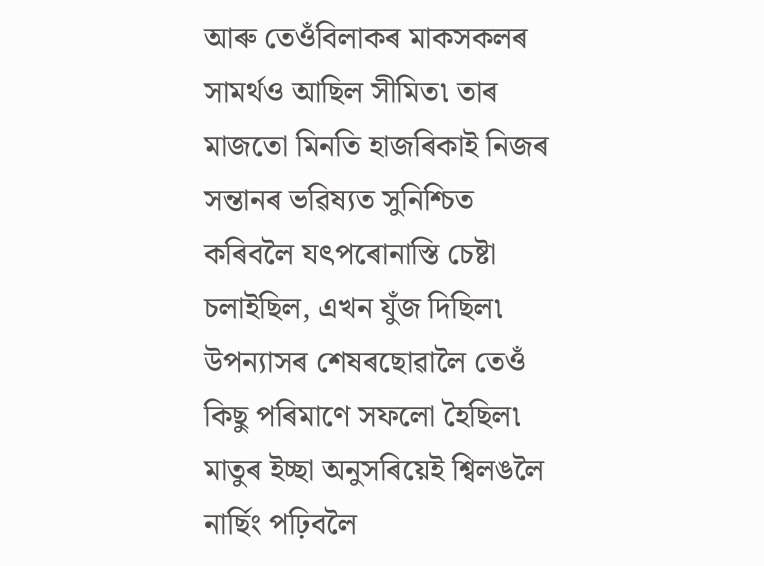আৰু তেওঁবিলাকৰ মাকসকলৰ সামৰ্থও আছিল সীমিত৷ তাৰ মাজতো মিনতি হাজৰিকাই নিজৰ সন্তানৰ ভৱিষ্যত সুনিশ্চিত কৰিবলৈ যৎপৰোনাস্তি চেষ্টা চলাইছিল, এখন যুঁজ দিছিল৷ উপন্যাসৰ শেষৰছোৱালৈ তেওঁ কিছু পৰিমাণে সফলো হৈছিল৷ মাতুৰ ইচ্ছা অনুসৰিয়েই শ্বিলঙলৈ নাৰ্ছিং পঢ়িবলৈ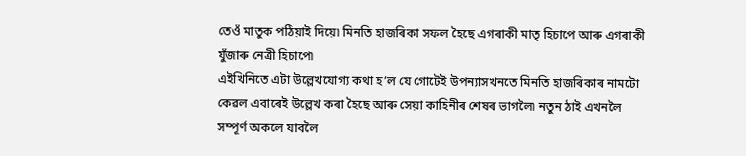তেওঁ মাতুক পঠিয়াই দিয়ে৷ মিনতি হাজৰিকা সফল হৈছে এগৰাকী মাতৃ হিচাপে আৰু এগৰাকী যুঁজাৰু নেত্ৰী হিচাপে৷
এইখিনিতে এটা উল্লেখযোগ্য কথা হ’ল যে গোটেই উপন্যাসখনতে মিনতি হাজৰিকাৰ নামটো কেৱল এবাৰেই উল্লেখ কৰা হৈছে আৰু সেয়া কাহিনীৰ শেষৰ ভাগলৈ৷ নতুন ঠাই এখনলৈ সম্পূৰ্ণ অকলে যাবলৈ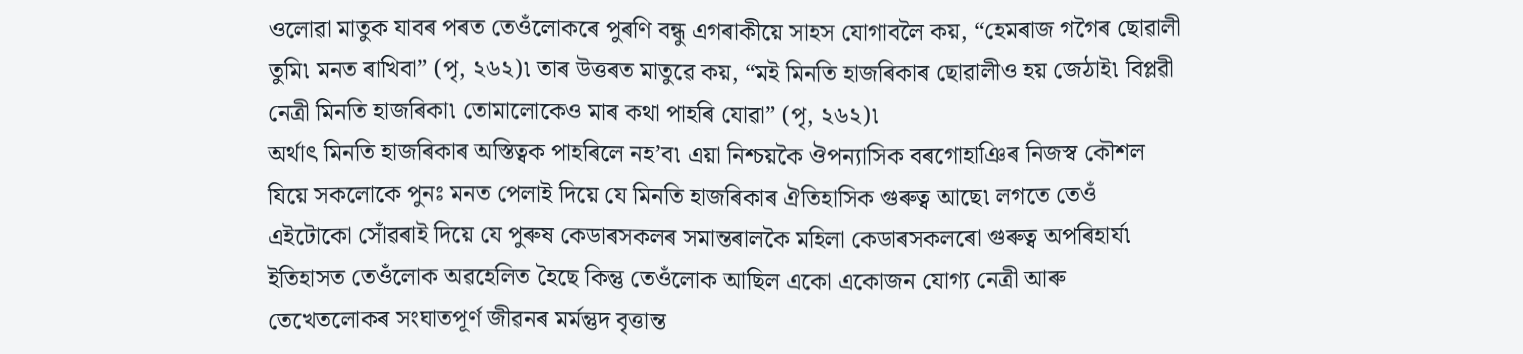ওলোৱা মাতুক যাবৰ পৰত তেওঁলোকৰে পুৰণি বন্ধু এগৰাকীয়ে সাহস যোগাবলৈ কয়, “হেমৰাজ গগৈৰ ছোৱালী তুমি৷ মনত ৰাখিবা” (পৃ, ২৬২)৷ তাৰ উত্তৰত মাতুৱে কয়, “মই মিনতি হাজৰিকাৰ ছোৱালীও হয় জেঠাই৷ বিপ্লৱী নেত্ৰী মিনতি হাজৰিকা৷ তোমালোকেও মাৰ কথা পাহৰি যোৱা” (পৃ, ২৬২)৷
অৰ্থাৎ মিনতি হাজৰিকাৰ অস্তিত্বক পাহৰিলে নহ’ব৷ এয়া নিশ্চয়কৈ ঔপন্যাসিক বৰগোহাঞিৰ নিজস্ব কৌশল যিয়ে সকলোকে পুনঃ মনত পেলাই দিয়ে যে মিনতি হাজৰিকাৰ ঐতিহাসিক গুৰুত্ব আছে৷ লগতে তেওঁ এইটোকো সোঁৱৰাই দিয়ে যে পুৰুষ কেডাৰসকলৰ সমান্তৰালকৈ মহিলা কেডাৰসকলৰো গুৰুত্ব অপৰিহাৰ্য৷ ইতিহাসত তেওঁলোক অৱহেলিত হৈছে কিন্তু তেওঁলোক আছিল একো একোজন যোগ্য নেত্ৰী আৰু তেখেতলোকৰ সংঘাতপূৰ্ণ জীৱনৰ মৰ্মন্তুদ বৃত্তান্ত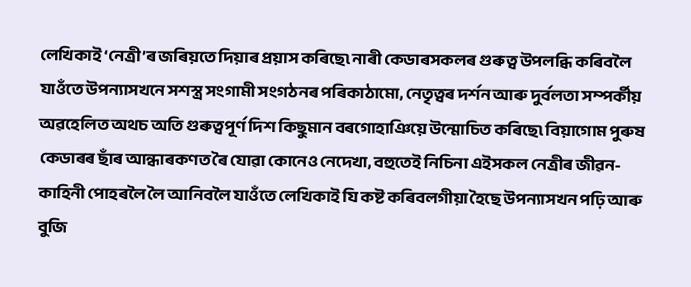লেখিকাই ‘নেত্ৰী’ৰ জৰিয়তে দিয়াৰ প্ৰয়াস কৰিছে৷ নাৰী কেডাৰসকলৰ গুৰুত্ব উপলব্ধি কৰিবলৈ যাওঁতে উপন্যাসখনে সশস্ত্ৰ সংগামী সংগঠনৰ পৰিকাঠামো, নেতৃত্বৰ দৰ্শন আৰু দুৰ্বলতা সম্পৰ্কীয় অৱহেলিত অথচ অতি গুৰুত্বপূৰ্ণ দিশ কিছুমান বৰগোহাঞিয়ে উন্মোচিত কৰিছে৷ বিয়াগোম পুৰুষ কেডাৰৰ ছাঁৰ আন্ধাৰকণত ৰৈ যোৱা কোনেও নেদেখা, বহুতেই নিচিনা এইসকল নেত্ৰীৰ জীৱন-কাহিনী পোহৰলৈ লৈ আনিবলৈ যাওঁতে লেখিকাই যি কষ্ট কৰিবলগীয়া হৈছে উপন্যাসখন পঢ়ি আৰু বুজি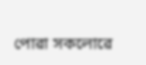পোৱা সকলোৱে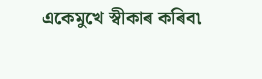একেমুখে স্বীকাৰ কৰিব৷